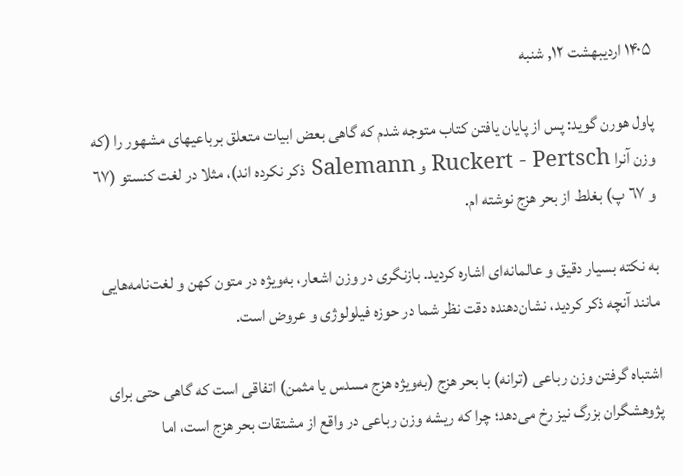۱۴۰۵ اردیبهشت ۱۲, شنبه

پاول هورن گوید: پس از پایان یافتن کتاب متوجه شدم که گاهی بعض ابیات متعلق برباعیهای مشهور را (که وزن آنرا Ruckert - Pertsch و Salemann ذکر نکرده اند)، مثلا در لغت کنستو (٦٧ و ٦٧ پ) بغلط از بحر هزج نوشته ام.

به نکته بسیار دقیق و عالمانه‌ای اشاره کردید. بازنگری در وزن اشعار، به‌ویژه در متون کهن و لغت‌نامه‌هایی مانند آنچه ذکر کردید، نشان‌دهنده دقت نظر شما در حوزه فیلولوژی و عروض است.

اشتباه گرفتن وزن رباعی (ترانه) با بحر هزج (به‌ویژه هزج مسدس یا مثمن) اتفاقی است که گاهی حتی برای پژوهشگران بزرگ نیز رخ می‌دهد؛ چرا که ریشه وزن رباعی در واقع از مشتقات بحر هزج است، اما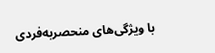با ویژگی‌های منحصربه‌فردی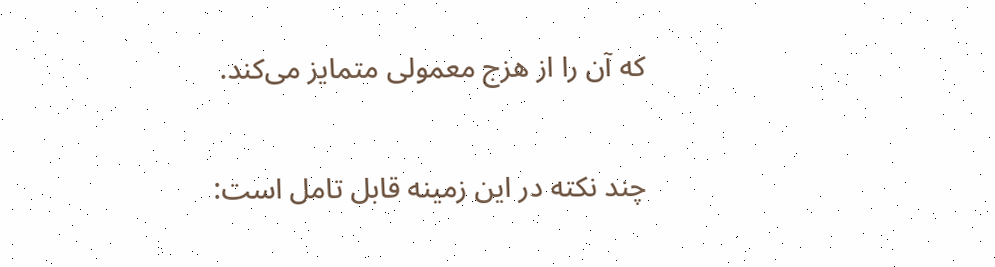که آن را از هزج معمولی متمایز می‌کند.

چند نکته در این زمینه قابل تامل است: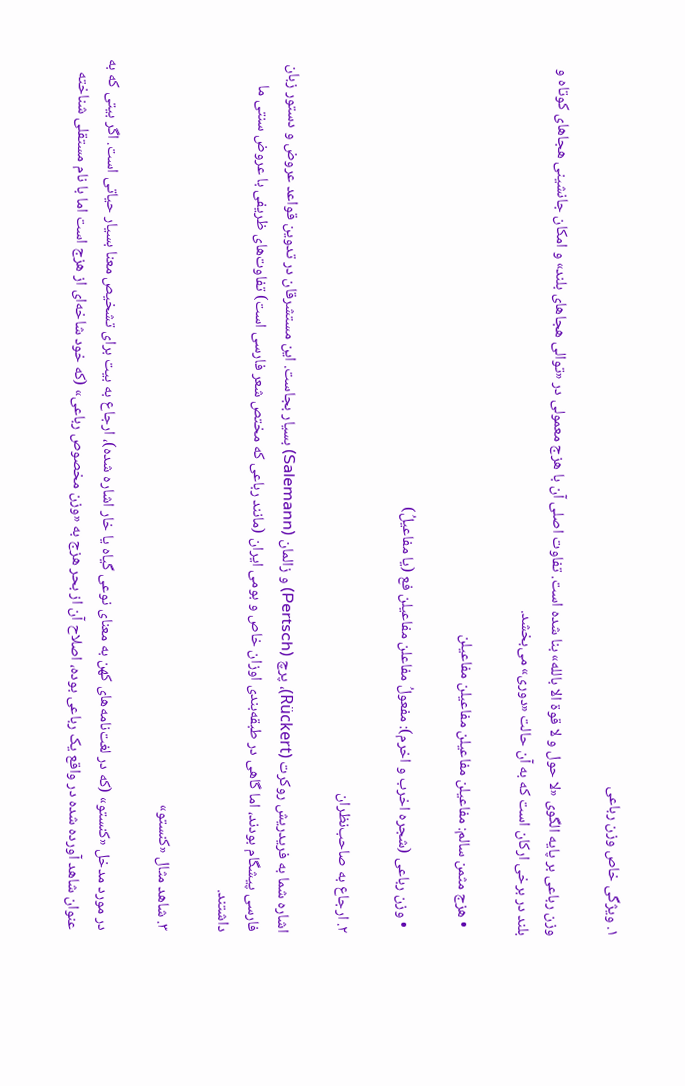۱. ویژگی خاص وزن رباعی

وزن رباعی بر پایه الگوی «لا حول و لا قوة الا بالله» بنا شده است. تفاوت اصلی آن با هزج معمولی در «توالی هجاهای بلند» و امکان جانشینی هجاهای کوتاه و بلند در برخی ارکان است که به آن حالت «دوری» می‌بخشد.

  • هزج مثمن سالم: مفاعیلن مفاعیلن مفاعیلن مفاعیلن

  • وزن رباعی (شجره اخرب و اخرم): مفعولُ مفاعلن مفاعیلن فع (یا مفاعیلُ)

۲. ارجاع به صاحب‌نظران

اشاره شما به فریدریش روکرت (Rückert)، پرچ (Pertsch) و زالمان (Salemann) بسیار بجاست. این مستشرقان در تدوین قواعد عروض و دستور زبان فارسی پیشگام بودند، اما گاهی در طبقه‌بندی اوزان خاص و بومی ایران (مانند رباعی که مختص شعر فارسی است) تفاوت‌های ظریفی با عروض سنتی ما داشتند.

۳. شاهد مثال «کنستو»

در مورد مدخل «کنستو» (که در لغت‌نامه‌های کهن به معنای نوعی گیاه یا خار اشاره شده)، ارجاع به بیت برای تشخیص معنا بسیار حیاتی است. اگر بیتی که به عنوان شاهد آورده شده در واقع یک رباعی بوده، اصلاح آن از بحر هزج به «وزن مخصوص رباعی» (که خود شاخه‌ای از هزج است اما با نام مستقلی شناخته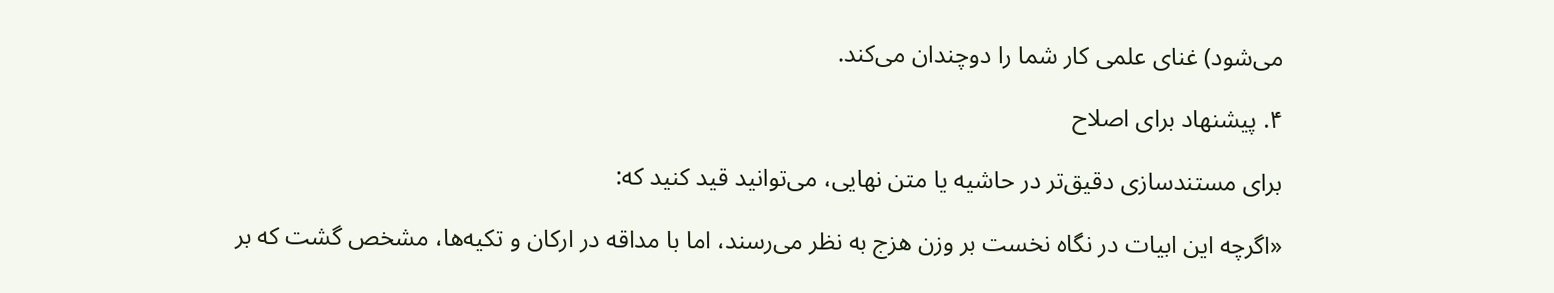می‌شود) غنای علمی کار شما را دوچندان می‌کند.

۴. پیشنهاد برای اصلاح

برای مستندسازی دقیق‌تر در حاشیه یا متن نهایی، می‌توانید قید کنید که:

«اگرچه این ابیات در نگاه نخست بر وزن هزج به نظر می‌رسند، اما با مداقه در ارکان و تکیه‌ها، مشخص گشت که بر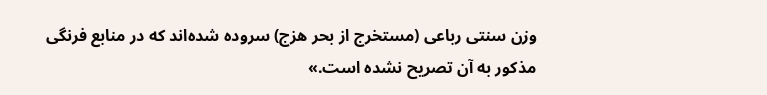وزن سنتی رباعی (مستخرج از بحر هزج) سروده شده‌اند که در منابع فرنگی مذکور به آن تصریح نشده است.»